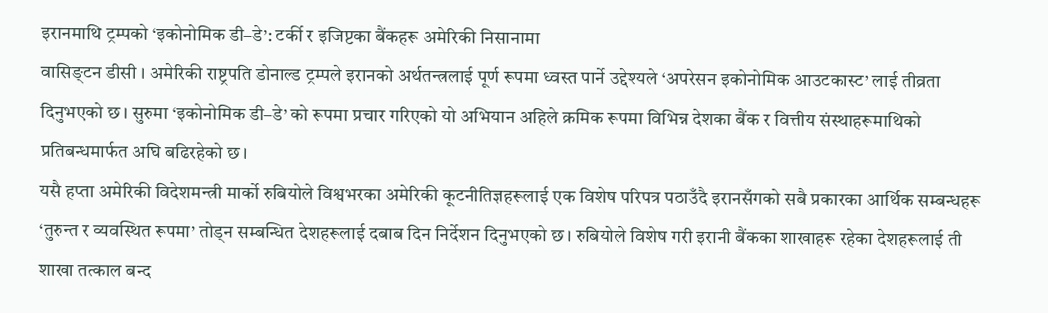इरानमाथि ट्रम्पको ‘इकोनोमिक डी–डे’: टर्की र इजिप्टका बैंकहरू अमेरिकी निसानामा
वासिङ्टन डीसी । अमेरिकी राष्ट्रपति डोनाल्ड ट्रम्पले इरानको अर्थतन्त्रलाई पूर्ण रूपमा ध्वस्त पार्ने उद्देश्यले ‘अपरेसन इकोनोमिक आउटकास्ट’ लाई तीव्रता दिनुभएको छ। सुरुमा ‘इकोनोमिक डी–डे’ को रूपमा प्रचार गरिएको यो अभियान अहिले क्रमिक रूपमा विभिन्न देशका बैंक र वित्तीय संस्थाहरूमाथिको प्रतिबन्धमार्फत अघि बढिरहेको छ।
यसै हप्ता अमेरिकी विदेशमन्त्री मार्को रुबियोले विश्वभरका अमेरिकी कूटनीतिज्ञहरूलाई एक विशेष परिपत्र पठाउँदै इरानसँगको सबै प्रकारका आर्थिक सम्बन्धहरू ‘तुरुन्त र व्यवस्थित रूपमा’ तोड्न सम्बन्धित देशहरूलाई दबाब दिन निर्देशन दिनुभएको छ। रुबियोले विशेष गरी इरानी बैंकका शाखाहरू रहेका देशहरूलाई ती शाखा तत्काल बन्द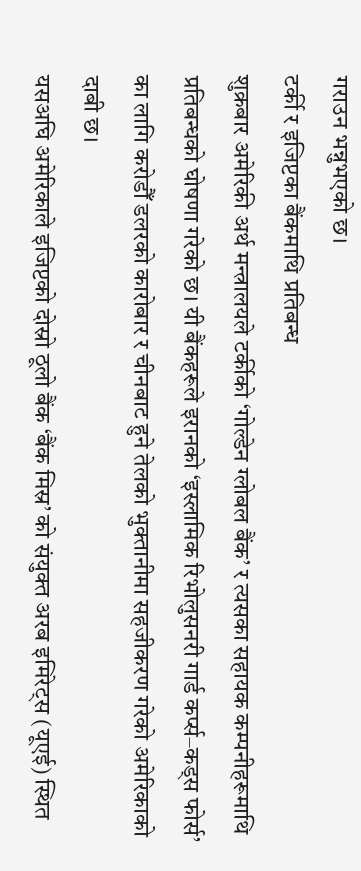गराउन भन्नुभएको छ।
टर्की र इजिप्टका बैंकमाथि प्रतिबन्ध
शुक्रबार अमेरिकी अर्थ मन्त्रालयले टर्कीको ‘गोल्डेन ग्लोबल बैंक’ र त्यसका सहायक कम्पनीहरूमाथि प्रतिबन्धको घोषणा गरेको छ। यी बैंकहरूले इरानको ‘इस्लामिक रिभोलुसनरी गार्ड कर्प्स–कड्स फोर्स’ का लागि करोडौँ डलरको कारोबार र चीनबाट हुने तेलको भुक्तानीमा सहजीकरण गरेको अमेरिकाको दाबी छ।
यसअघि अमेरिकाले इजिप्टको दोस्रो ठूलो बैंक ‘बैंक मिस्र’ को संयुक्त अरब इमिरेट्स (यूएई) स्थित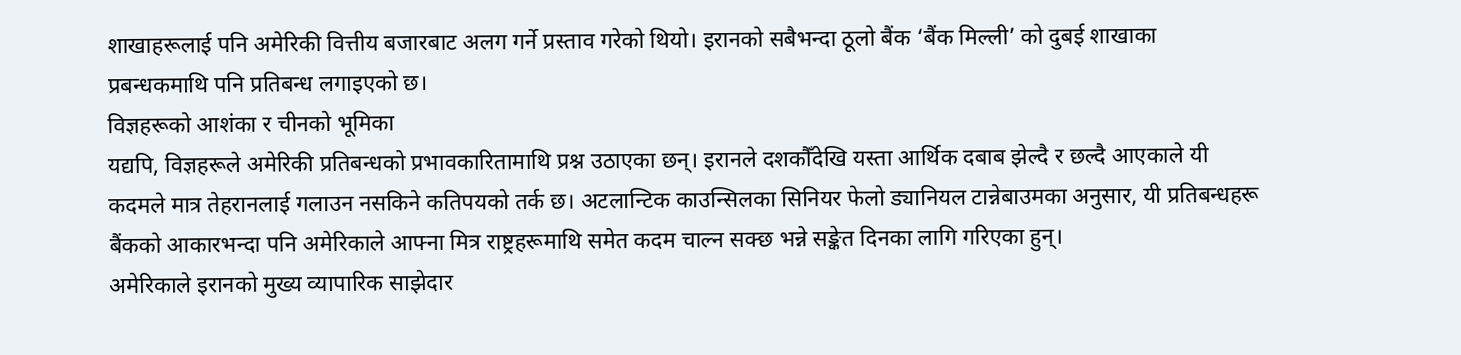शाखाहरूलाई पनि अमेरिकी वित्तीय बजारबाट अलग गर्ने प्रस्ताव गरेको थियो। इरानको सबैभन्दा ठूलो बैंक ‘बैंक मिल्ली’ को दुबई शाखाका प्रबन्धकमाथि पनि प्रतिबन्ध लगाइएको छ।
विज्ञहरूको आशंका र चीनको भूमिका
यद्यपि, विज्ञहरूले अमेरिकी प्रतिबन्धको प्रभावकारितामाथि प्रश्न उठाएका छन्। इरानले दशकौँदेखि यस्ता आर्थिक दबाब झेल्दै र छल्दै आएकाले यी कदमले मात्र तेहरानलाई गलाउन नसकिने कतिपयको तर्क छ। अटलान्टिक काउन्सिलका सिनियर फेलो ड्यानियल टान्नेबाउमका अनुसार, यी प्रतिबन्धहरू बैंकको आकारभन्दा पनि अमेरिकाले आफ्ना मित्र राष्ट्रहरूमाथि समेत कदम चाल्न सक्छ भन्ने सङ्केत दिनका लागि गरिएका हुन्।
अमेरिकाले इरानको मुख्य व्यापारिक साझेदार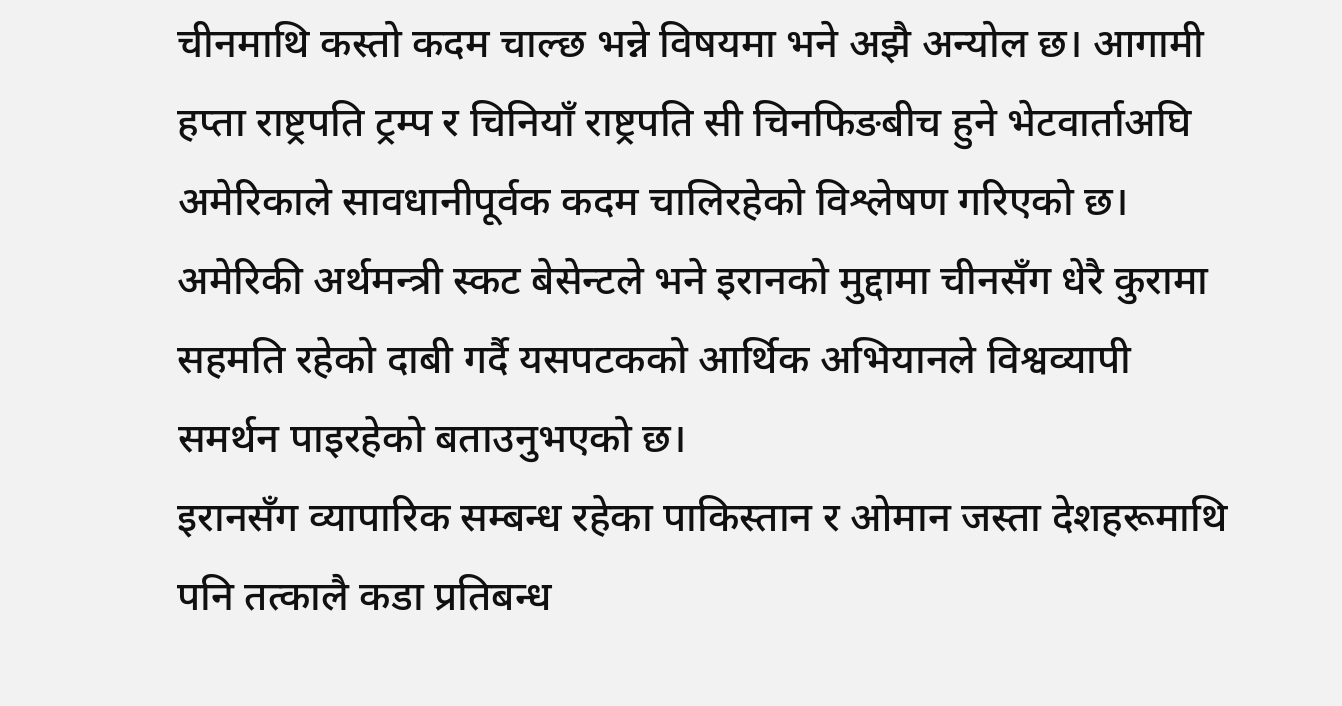चीनमाथि कस्तो कदम चाल्छ भन्ने विषयमा भने अझै अन्योल छ। आगामी हप्ता राष्ट्रपति ट्रम्प र चिनियाँ राष्ट्रपति सी चिनफिङबीच हुने भेटवार्ताअघि अमेरिकाले सावधानीपूर्वक कदम चालिरहेको विश्लेषण गरिएको छ। अमेरिकी अर्थमन्त्री स्कट बेसेन्टले भने इरानको मुद्दामा चीनसँग धेरै कुरामा सहमति रहेको दाबी गर्दै यसपटकको आर्थिक अभियानले विश्वव्यापी समर्थन पाइरहेको बताउनुभएको छ।
इरानसँग व्यापारिक सम्बन्ध रहेका पाकिस्तान र ओमान जस्ता देशहरूमाथि पनि तत्कालै कडा प्रतिबन्ध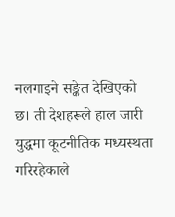नलगाइने सङ्केत देखिएको छ। ती देशहरूले हाल जारी युद्धमा कूटनीतिक मध्यस्थता गरिरहेकाले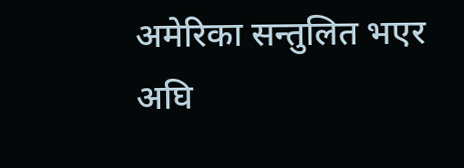अमेरिका सन्तुलित भएर अघि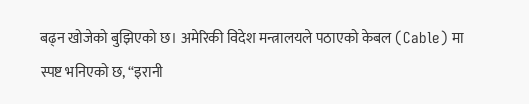बढ्न खोजेको बुझिएको छ। अमेरिकी विदेश मन्त्रालयले पठाएको केबल (Cable) मा स्पष्ट भनिएको छ, “इरानी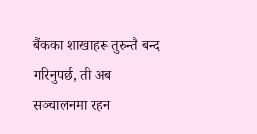बैंकका शाखाहरू तुरुन्तै बन्द गरिनुपर्छ, ती अब सञ्चालनमा रहन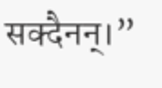सक्दैनन्।”